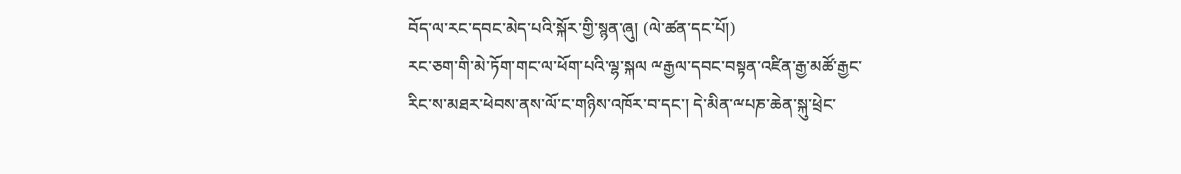བོད་ལ་རང་དབང་མེད་པའི་སྐོར་གྱི་སྙན་ཞུ། (ལེ་ཚན་དང་པོ།)
རང་ཅག་གི་མེ་ཏོག་གང་ལ་ཕོག་པའི་ལྷ་སྐལ ྋརྒྱལ་དབང་བསྟན་འཛིན་རྒྱ་མཚོ་རྒྱང་རིང་ས་མཐར་ཕེབས་ནས་ལོ་ང་གཉིས་འཁོར་བ་དང་། དེ་མིན་ྋཔཎ་ཆེན་སྐུ་ཕྲེང་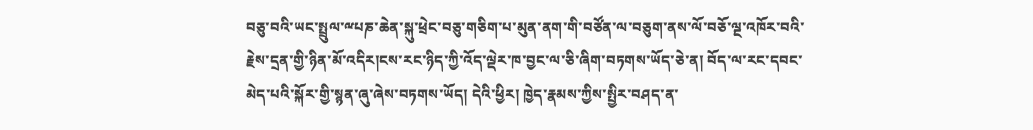བཅུ་བའི་ཡང་སྤྲུལ་ྋཔཎ་ཆེན་སྐུ་ཕྲེང་བཅུ་གཅིག་པ་མུན་ནག་གི་བཙོན་ལ་བཅུག་ནས་ལོ་བཅོ་ལྔ་འཁོར་བའི་རྗེས་དྲན་གྱི་ཉིན་མོ་འདིར།ངས་རང་ཉིད་ཀྱི་འོད་ལྡེར་ཁ་བྱང་ལ་ཅི་ཞིག་བཏགས་ཡོད་ཅེ་ན། བོད་ལ་རང་དབང་མེད་པའི་སྐོར་གྱི་སྙན་ཞུ་ཞེས་བཏགས་ཡོད། དེའི་ཕྱིར། ཁྱེད་རྣམས་ཀྱིས་སྤྱིར་བཤད་ན་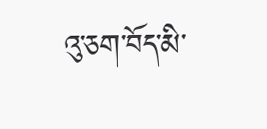འུ་ཅག་བོད་མི་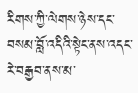རིགས་ཀྱི་ལེགས་ཉེས་དང་བསམ་བློ་འདིའི་སྟེང་ནས་འདང་རེ་བརྒྱབ་ནས་མ་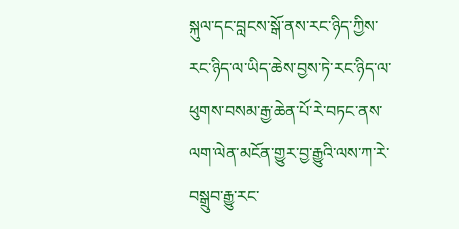སྐུལ་དང་བླངས་སྒོ་ནས་རང་ཉིད་ཀྱིས་རང་ཉིད་ལ་ཡིད་ཆེས་བྱས་ཏེ་རང་ཉིད་ལ་ཕུགས་བསམ་རྒྱ་ཆེན་པོ་རེ་བཏང་ནས་ལག་ལེན་མངོན་གྱུར་བྱ་རྒྱུའི་ལས་ཀ་རེ་བསྒྲུབ་རྒྱུ་རང་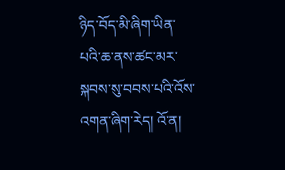ཉིད་བོད་མི་ཞིག་ཡིན་པའི་ཆ་ནས་ཚང་མར་སྐབས་སུ་བབས་པའི་འོས་འགན་ཞིག་རེད། འོ་ན།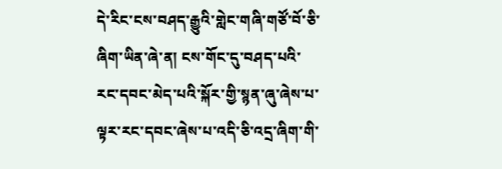དེ་རིང་ངས་བཤད་རྒྱུའི་གླེང་གཞི་གཙོ་བོ་ཅི་ཞིག་ཡིན་ཞེ་ན། ངས་གོང་དུ་བཤད་པའི་རང་དབང་མེད་པའི་སྐོར་གྱི་སྙན་ཞུ་ཞེས་པ་ལྟར་རང་དབང་ཞེས་པ་འདི་ཅི་འདྲ་ཞིག་གི་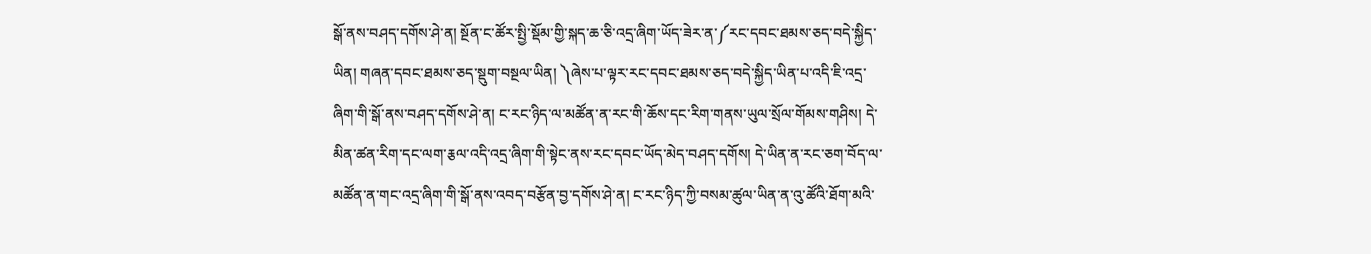སྒོ་ནས་བཤད་དགོས་ཤེ་ན། སྔོན་ང་ཚོར་སྤྱི་སྡོམ་གྱི་སྐད་ཆ་ཅི་འདྲ་ཞིག་ཡོད་ཟེར་ན་༼རང་དབང་ཐམས་ཅད་བདེ་སྐྱིད་ཡིན། གཞན་དབང་ཐམས་ཅད་སྡུག་བསྔལ་ཡིན། ༽ཞེས་པ་ལྟར་རང་དབང་ཐམས་ཅད་བདེ་སྐྱིད་ཡིན་པ་འདི་ཇི་འདྲ་ཞིག་གི་སྒོ་ནས་བཤད་དགོས་ཤེ་ན། ང་རང་ཉིད་ལ་མཚོན་ན་རང་གི་ཆོས་དང་རིག་གནས་ཡུལ་སྲོལ་གོམས་གཤིས། དེ་མིན་ཚན་རིག་དང་ལག་རྕལ་འདི་འདྲ་ཞིག་གི་སྟེང་ནས་རང་དབང་ཡོད་མེད་བཤད་དགོས། དེ་ཡིན་ན་རང་ཅག་བོད་ལ་མཚོན་ན་གང་འདྲ་ཞིག་གི་སྒོ་ནས་འབད་བརྩོན་བྱ་དགོས་ཤེ་ན། ང་རང་ཉིད་ཀྱི་བསམ་ཚུལ་ཡིན་ན་འུ་ཚོའི་ཐོག་མའི་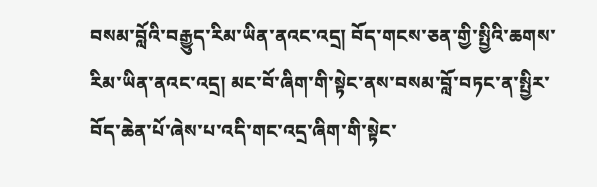བསམ་བློའི་བརྒྱུད་རིམ་ཡིན་ནའང་འདྲ། བོད་གངས་ཅན་གྱི་སྤྱིའི་ཆགས་རིམ་ཡིན་ནའང་འདྲ། མང་བོ་ཞིག་གི་སྟེང་ནས་བསམ་བློ་བཏང་ན་སྤྱིར་བོད་ཆེན་པོ་ཞེས་པ་འདི་གང་འདྲ་ཞིག་གི་སྟེང་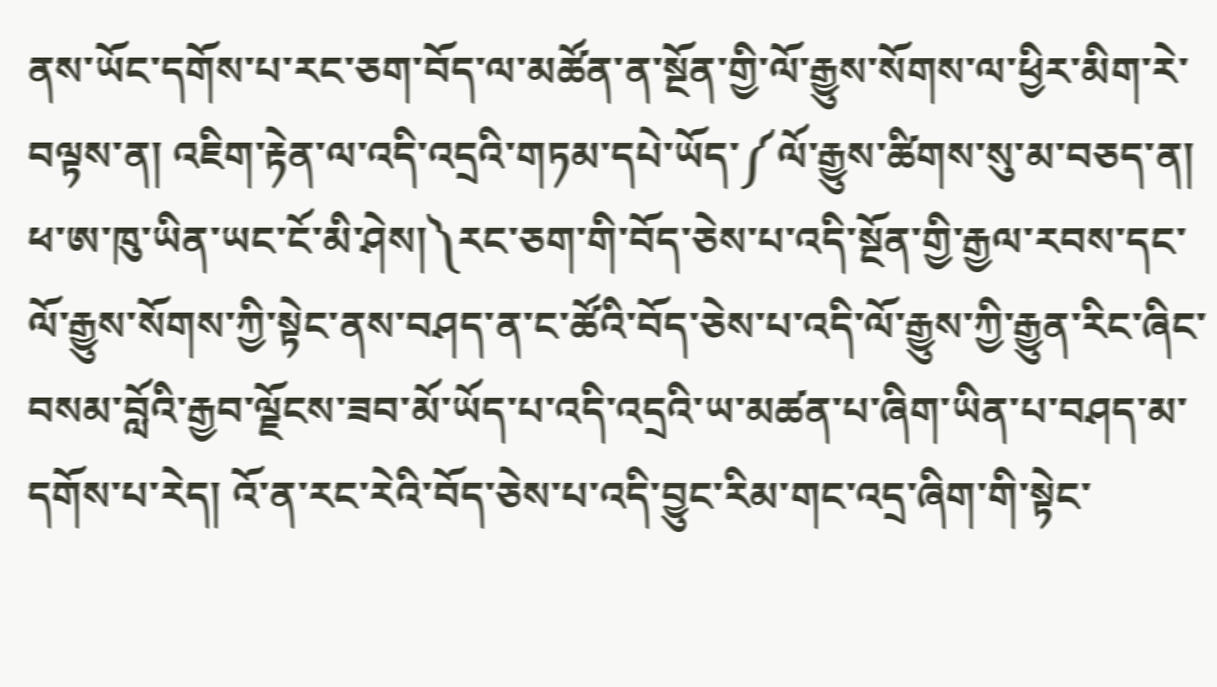ནས་ཡོང་དགོས་པ་རང་ཅག་བོད་ལ་མཚོན་ན་སྔོན་གྱི་ལོ་རྒྱུས་སོགས་ལ་ཕྱིར་མིག་རེ་བལྟས་ན། འཇིག་རྟེན་ལ་འདི་འདྲའི་གཏམ་དཔེ་ཡོད་༼ལོ་རྒྱུས་ཚིགས་སུ་མ་བཅད་ན། ཕ་ཨ་ཁུ་ཡིན་ཡང་ངོ་མི་ཤེས།༽རང་ཅག་གི་བོད་ཅེས་པ་འདི་སྔོན་གྱི་རྒྱལ་རབས་དང་ལོ་རྒྱུས་སོགས་ཀྱི་སྟེང་ནས་བཤད་ན་ང་ཚོའི་བོད་ཅེས་པ་འདི་ལོ་རྒྱུས་ཀྱི་རྒྱུན་རིང་ཞིང་བསམ་བློའི་རྒྱབ་ལྗོངས་ཟབ་མོ་ཡོད་པ་འདི་འདྲའི་ཡ་མཚན་པ་ཞིག་ཡིན་པ་བཤད་མ་དགོས་པ་རེད། འོ་ན་རང་རེའི་བོད་ཅེས་པ་འདི་བྱུང་རིམ་གང་འདྲ་ཞིག་གི་སྟེང་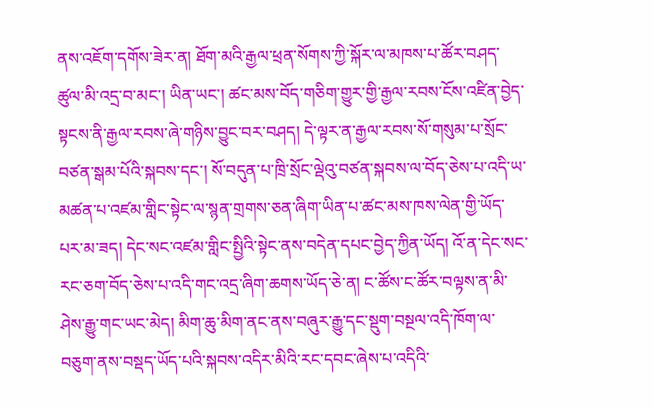ནས་འཇོག་དགོས་ཟེར་ན། ཐོག་མའི་རྒྱལ་ཕྲན་སོགས་ཀྱི་སྐོར་ལ་མཁས་པ་ཚོར་བཤད་ཚུལ་མི་འདྲ་བ་མང་། ཡིན་ཡང་། ཚང་མས་བོད་གཅིག་གྱུར་གྱི་རྒྱལ་རབས་ངོས་འཛིན་བྱེད་སྟངས་ནི་རྒྱལ་རབས་ཞེ་གཉིས་བྱུང་བར་བཤད། དེ་ལྟར་ན་རྒྱལ་རབས་སོ་གསུམ་པ་སྲོང་བཙན་སྒམ་པོའི་སྐབས་དང་། སོ་བདུན་པ་ཁྲི་སྲོང་ལྡེའུ་བཙན་སྐབས་ལ་བོད་ཅེས་པ་འདི་ཡ་མཚན་པ་འཛམ་གླིང་སྟེང་ལ་སྙན་གྲགས་ཅན་ཞིག་ཡིན་པ་ཚང་མས་ཁས་ལེན་གྱི་ཡོད་པར་མ་ཟད། དེང་སང་འཛམ་གླིང་སྤྱིའི་སྟེང་ནས་བདེན་དཔང་བྱེད་ཀྱིན་ཡོད། འོ་ན་དེང་སང་རང་ཅག་བོད་ཅེས་པ་འདི་གང་འདྲ་ཞིག་ཆགས་ཡོད་ཅེ་ན། ང་ཚོས་ང་ཚོར་བལྟས་ན་མི་ཤེས་རྒྱུ་གང་ཡང་མེད། མིག་ཆུ་མིག་ནང་ནས་བཞུར་རྒྱུ་དང་སྡུག་བསྔལ་འདི་ཁོག་ལ་བཅུག་ནས་བསྡད་ཡོད་པའི་སྐབས་འདིར་མིའི་རང་དབང་ཞེས་པ་འདིའི་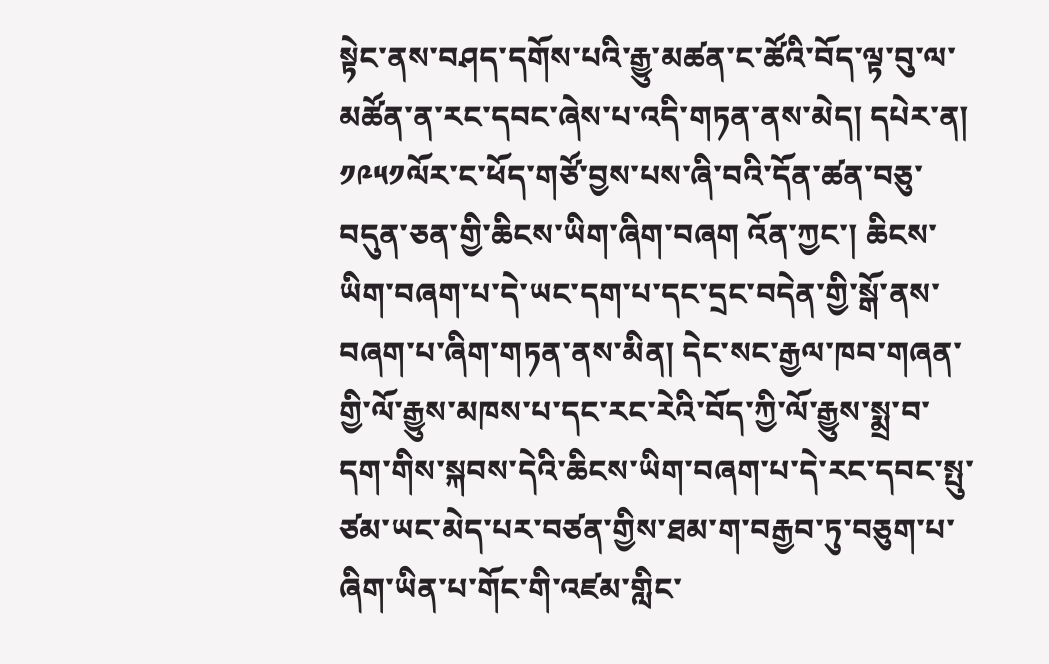སྟེང་ནས་བཤད་དགོས་པའི་རྒྱུ་མཚན་ང་ཚོའི་བོད་ལྟ་བུ་ལ་མཚོན་ན་རང་དབང་ཞེས་པ་འདི་གཏན་ནས་མེད། དཔེར་ན། ༡༩༥༡ལོར་ང་ཕོད་གཙོ་བྱས་པས་ཞི་བའི་དོན་ཚན་བཅུ་བདུན་ཅན་གྱི་ཆིངས་ཡིག་ཞིག་བཞག འོན་ཀྱང་། ཆིངས་ཡིག་བཞག་པ་དེ་ཡང་དག་པ་དང་དྲང་བདེན་གྱི་སྒོ་ནས་བཞག་པ་ཞིག་གཏན་ནས་མིན། དེང་སང་རྒྱལ་ཁབ་གཞན་གྱི་ལོ་རྒྱུས་མཁས་པ་དང་རང་རེའི་བོད་ཀྱི་ལོ་རྒྱུས་སྨྲ་བ་དག་གིས་སྐབས་དེའི་ཆིངས་ཡིག་བཞག་པ་དེ་རང་དབང་སྤུ་ཙམ་ཡང་མེད་པར་བཙན་གྱིས་ཐམ་ག་བརྒྱབ་ཏུ་བཅུག་པ་ཞིག་ཡིན་པ་གོང་གི་འཛམ་གླིང་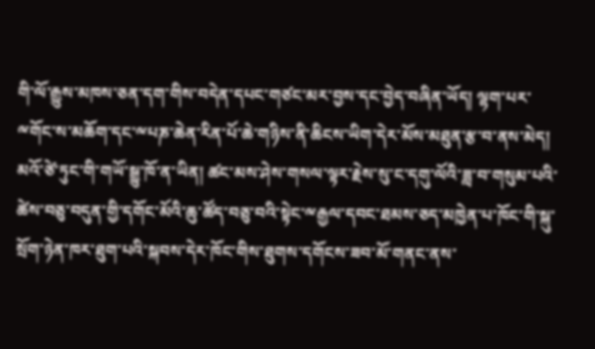གི་ལོ་རྒྱུས་མཁས་ཅན་དག་གིས་བདེན་དཔང་གཙང་མར་བྱས་དང་བྱེད་བཞིན་ཡོད། ལྷག་པར་ྋགོང་ས་མཆོག་དང་ྋཔཎ་ཆེན་རིན་པོ་ཆེ་གཉིས་ནི་ཆིངས་ཡིག་དེར་མོས་མཐུན་རྩ་བ་ནས་མེད། མའོ་ཙེ་ཏུང་གི་གཡོ་སྒྱུ་ཁོ་ན་ཡིན། ཚང་མས་ཤེས་གསལ་ལྟར་རྗེས་སུ་ང་དགུ་ལོའི་ཟླ་བ་གསུམ་པའི་ཚེས་བཅུ་བདུན་གྱི་དགོང་མོའི་ཆུ་ཚོད་བཅུ་བའི་སྟེང་ྋརྒྱལ་དབང་ཐམས་ཅད་མཁྱེན་པ་ཁོང་གི་སྐུ་སྲོག་ཉེན་ཁར་ཐུག་པའི་སྐབས་དེར་ཁོང་གིས་ཐུགས་དགོངས་ཟབ་མོ་གནང་ནས་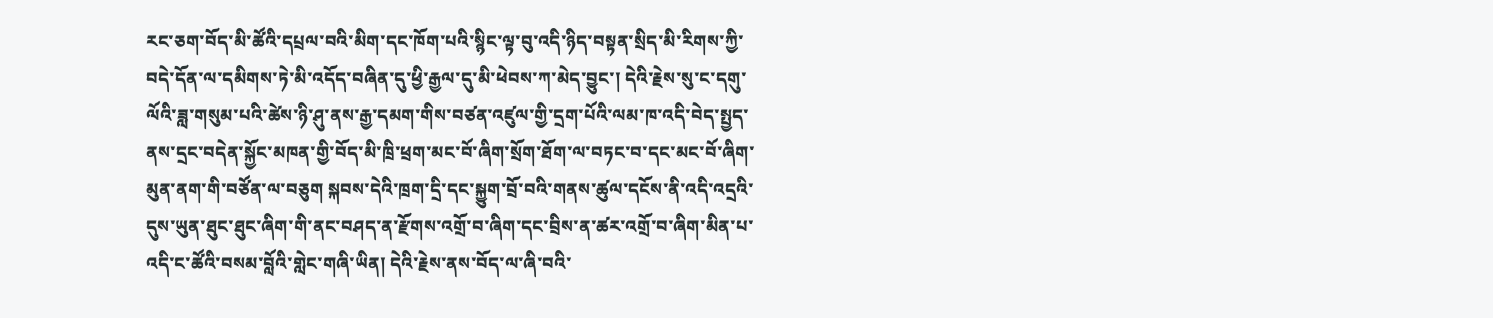རང་ཅག་བོད་མི་ཚོའི་དཔྲལ་བའི་མིག་དང་ཁོག་པའི་སྙིང་ལྟ་བུ་འདི་ཉིད་བསྟན་སྲིད་མི་རིགས་ཀྱི་བདེ་དོན་ལ་དམིགས་ཏེ་མི་འདོད་བཞིན་དུ་ཕྱི་རྒྱལ་དུ་མི་ཕེབས་ཀ་མེད་བྱུང་། དེའི་རྗེས་སུ་ང་དགུ་ལོའི་ཟླ་གསུམ་པའི་ཚེས་ཉི་ཤུ་ནས་རྒྱ་དམག་གིས་བཙན་འཛུལ་གྱི་དྲག་པོའི་ལམ་ཁ་འདི་བེད་སྤྱད་ནས་དྲང་བདེན་སྐྱོང་མཁན་གྱི་བོད་མི་ཁྲི་ཕྲག་མང་བོ་ཞིག་སྲོག་ཐོག་ལ་བཏང་བ་དང་མང་བོ་ཞིག་མུན་ནག་གི་བཙོན་ལ་བཅུག སྐབས་དེའི་ཁྲག་དྲི་དང་སྐྱུག་བྲོ་བའི་གནས་ཚུལ་དངོས་ནི་འདི་འདྲའི་དུས་ཡུན་ཐུང་ཐུང་ཞིག་གི་ནང་བཤད་ན་རྫོགས་འགྲོ་བ་ཞིག་དང་བྲིས་ན་ཚར་འགྲོ་བ་ཞིག་མིན་པ་འདི་ང་ཚོའི་བསམ་བློའི་གླེང་གཞི་ཡིན། དེའི་རྗེས་ནས་བོད་ལ་ཞི་བའི་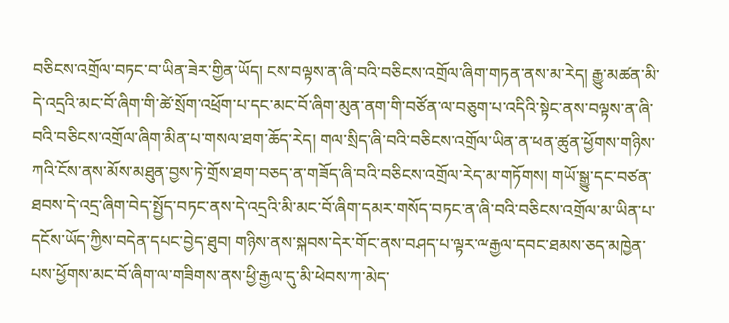བཅིངས་འགྲོལ་བཏང་བ་ཡིན་ཟེར་གྱིན་ཡོད། ངས་བལྟས་ན་ཞི་བའི་བཅིངས་འགྲོལ་ཞིག་གཏན་ནས་མ་རེད། རྒྱུ་མཚན་མི་དེ་འདྲའི་མང་བོ་ཞིག་གི་ཚེ་སྲོག་འཕྲོག་པ་དང་མང་བོ་ཞིག་མུན་ནག་གི་བཙོན་ལ་བཅུག་པ་འདིའི་སྟེང་ནས་བལྟས་ན་ཞི་བའི་བཅིངས་འགྲོལ་ཞིག་མིན་པ་གསལ་ཐག་ཆོད་རེད། གལ་སྲིད་ཞི་བའི་བཅིངས་འགྲོལ་ཡིན་ན་ཕན་ཚུན་ཕྱོགས་གཉིས་ཀའི་ངོས་ནས་མོས་མཐུན་བྱས་ཏེ་གྲོས་ཐག་བཅད་ན་གཟོད་ཞི་བའི་བཅིངས་འགྲོལ་རེད་མ་གཏོགས། གཡོ་སྒྱུ་དང་བཙན་ཐབས་དེ་འདྲ་ཞིག་བེད་སྤྱོད་བཏང་ནས་དེ་འདྲའི་མི་མང་བོ་ཞིག་དམར་གསོད་བཏང་ན་ཞི་བའི་བཅིངས་འགྲོལ་མ་ཡིན་པ་དངོས་ཡོད་ཀྱིས་བདེན་དཔང་བྱེད་ཐུབ། གཉིས་ནས་སྐབས་དེར་གོང་ནས་བཤད་པ་ལྟར་ྋརྒྱལ་དབང་ཐམས་ཅད་མཁྱེན་པས་ཕྱོགས་མང་བོ་ཞིག་ལ་གཟིགས་ནས་ཕྱི་རྒྱལ་དུ་མི་ཕེབས་ཀ་མེད་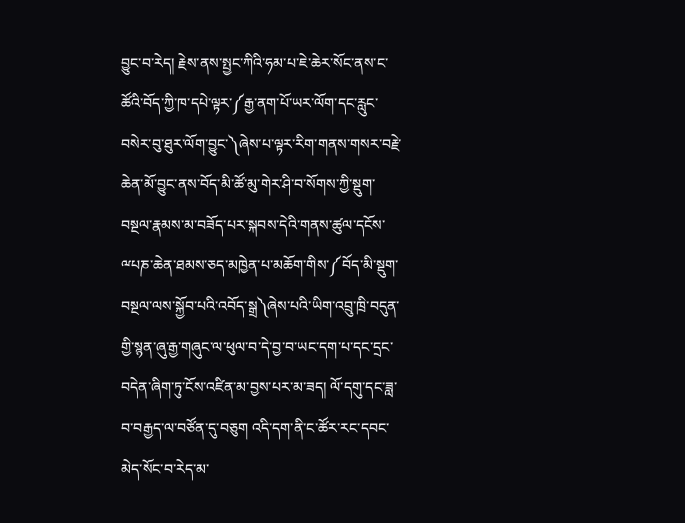བྱུང་བ་རེད། རྗེས་ནས་སྤྱང་ཀིའི་ཧམ་པ་ཇེ་ཆེར་སོང་ནས་ང་ཚོའི་བོད་ཀྱི་ཁ་དཔེ་ལྟར་༼རྒྱ་ནག་པོ་ཡར་ལོག་དང་རླུང་བསེར་བུ་ཐུར་ལོག་བྱུང་༽ཞེས་པ་ལྟར་རིག་གནས་གསར་བརྗེ་ཆེན་མོ་བྱུང་ནས་བོད་མི་ཚོ་མུ་གེར་ཤི་བ་སོགས་ཀྱི་སྡུག་བསྔལ་རྣམས་མ་བཟོད་པར་སྐབས་དེའི་གནས་ཚུལ་དངོས་ྋཔཎ་ཆེན་ཐམས་ཅད་མཁྱེན་པ་མཆོག་གིས་༼བོད་མི་སྡུག་བསྔལ་ལས་སྐྱོབ་པའི་འབོད་སྒྲ༽ཞེས་པའི་ཡིག་འབྲུ་ཁྲི་བདུན་གྱི་སྙན་ཞུ་རྒྱ་གཞུང་ལ་ཕུལ་བ་དེ་བྱ་བ་ཡང་དག་པ་དང་དྲང་བདེན་ཞིག་ཏུ་ངོས་འཛིན་མ་བྱས་པར་མ་ཟད། ལོ་དགུ་དང་ཟླ་བ་བརྒྱད་ལ་བཙོན་དུ་བཅུག འདི་དག་ནི་ང་ཚོར་རང་དབང་མེད་སོང་བ་རེད་མ་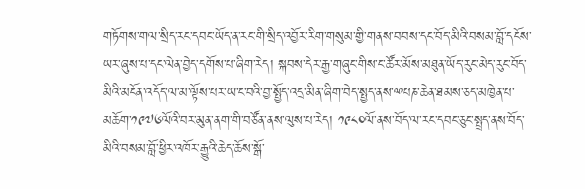གཏོགས་གལ་སྲིད་རང་དབང་ཡོད་ན་རང་གི་སྲིད་འབྱོར་རིག་གསུམ་གྱི་གནས་བབས་དང་བོད་མིའི་བསམ་བློ་དངོས་ཡར་ཞུས་པ་དང་ལེན་བྱེད་དགོས་པ་ཞིག་རེད། སྐབས་དེར་རྒྱ་གཞུང་གིས་ང་ཚོར་མོས་མཐུན་ཡོད་རུང་མེད་རུང་བོད་མིའི་མངོན་འདོད་ལ་མ་ལྟོས་པར་ཡ་ང་བའི་བྱ་སྤྱོད་འདྲ་མིན་ཞིག་བེད་སྤྱད་ནས་ྋཔཎ་ཆེན་ཐམས་ཅད་མཁྱེན་པ་མཆོག་༡༩༧༦ལོའི་བར་མུན་ནག་གི་བཙོན་ནས་ལུས་པ་རེད། ༡༩༨༠ལོ་ནས་བོད་ལ་རང་དབང་ཅུང་སྤྲད་ནས་བོད་མིའི་བསམ་བློ་ཕྱིར་འཁོར་རྒྱུའི་ཆེད་ཆོས་སྒོ་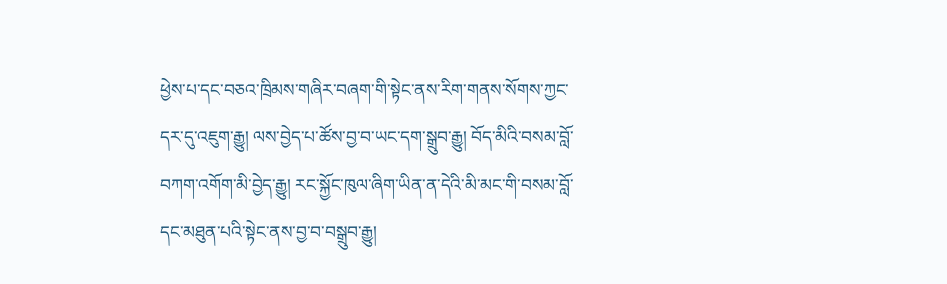ཕྱེས་པ་དང་བཅའ་ཁྲིམས་གཞིར་བཞག་གི་སྟེང་ནས་རིག་གནས་སོགས་ཀྱང་དར་དུ་འཇུག་རྒྱུ། ལས་བྱེད་པ་ཚོས་བྱ་བ་ཡང་དག་སྒྲུབ་རྒྱུ། བོད་མིའི་བསམ་བློ་བཀག་འགོག་མི་བྱེད་རྒྱུ། རང་སྐྱོང་ཁུལ་ཞིག་ཡིན་ན་དེའི་མི་མང་གི་བསམ་བློ་དང་མཐུན་པའི་སྟེང་ནས་བྱ་བ་བསྒྲུབ་རྒྱུ།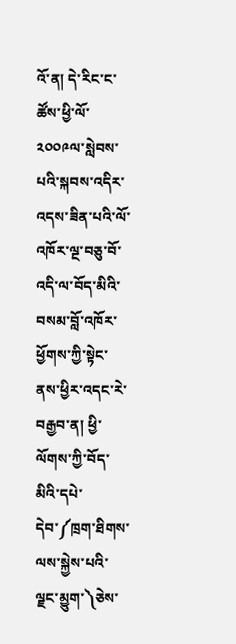འོ་ན། དེ་རིང་ང་ཚོས་ཕྱི་ལོ་༢༠༠༩ལ་སླེབས་པའི་སྐབས་འདིར་འདས་ཟིན་པའི་ལོ་འཁོར་ལྔ་བཅུ་བོ་འདི་ལ་བོད་མིའི་བསམ་བློ་འཁོར་ཕྱོགས་ཀྱི་སྟེང་ནས་ཕྱིར་འདང་རེ་བརྒྱབ་ན། ཕྱི་ལོགས་ཀྱི་བོད་མིའི་དཔེ་དེབ་༼ཁྲག་ཐིགས་ལས་སྐྱེས་པའི་ལྗང་མྱུག་༽ཅེས་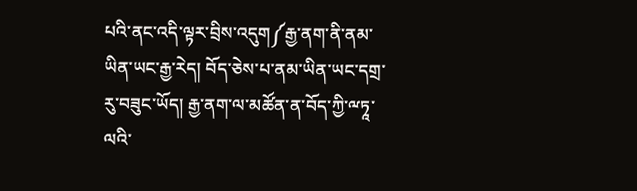པའི་ནང་འདི་ལྟར་བྲིས་འདུག༼རྒྱ་ནག་ནི་ནམ་ཡིན་ཡང་རྒྱ་རེད། བོད་ཅེས་པ་ནམ་ཡིན་ཡང་དགྲ་རུ་བཟུང་ཡོད། རྒྱ་ནག་ལ་མཚོན་ན་བོད་ཀྱི་ྋཏཱ་ལའི་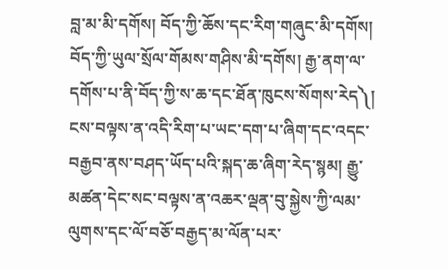བླ་མ་མི་དགོས། བོད་ཀྱི་ཆོས་དང་རིག་གཞུང་མི་དགོས། བོད་ཀྱི་ཡུལ་སྲོལ་གོམས་གཤིས་མི་དགོས། རྒྱ་ནག་ལ་དགོས་པ་ནི་བོད་ཀྱི་ས་ཆ་དང་ཐོན་ཁུངས་སོགས་རེད༽། ངས་བལྟས་ན་འདི་རིག་པ་ཡང་དག་པ་ཞིག་དང་འདང་བརྒྱབ་ནས་བཤད་ཡོད་པའི་སྐད་ཆ་ཞིག་རེད་སྙམ། རྒྱུ་མཚན་དེང་སང་བལྟས་ན་འཆར་ལྡན་བུ་སྐྱེས་ཀྱི་ལམ་ལུགས་དང་ལོ་བཅོ་བརྒྱད་མ་ལོན་པར་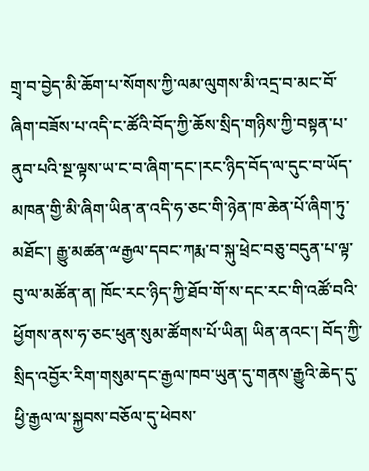གྲྭ་བ་བྱེད་མི་ཆོག་པ་སོགས་ཀྱི་ལམ་ལུགས་མི་འདྲ་བ་མང་བོ་ཞིག་བཟོས་པ་འདི་ང་ཚོའི་བོད་ཀྱི་ཆོས་སྲིད་གཉིས་ཀྱི་བསྟན་པ་ནུབ་པའི་སྔ་ལྟས་ཡ་ང་བ་ཞིག་དང་།རང་ཉིད་བོད་ལ་དུང་བ་ཡོད་མཁན་གྱི་མི་ཞིག་ཡིན་ན་འདི་ཧ་ཅང་གི་ཉེན་ཁ་ཆེན་པོ་ཞིག་ཏུ་མཐོང་། རྒྱུ་མཚན་ྋརྒྱལ་དབང་ཀརྨ་བ་སྐུ་ཕྲེང་བཅུ་བདུན་པ་ལྟ་བུ་ལ་མཚོན་ན། ཁོང་རང་ཉིད་ཀྱི་ཐོབ་གོ་ས་དང་རང་གི་འཚོ་བའི་ཕྱོགས་ནས་ཧ་ཅང་ཕུན་སུམ་ཚོགས་པོ་ཡིན། ཡིན་ནའང་། བོད་ཀྱི་སྲིད་འབྱོར་རིག་གསུམ་དང་རྒྱལ་ཁབ་ཡུན་དུ་གནས་རྒྱུའི་ཆེད་དུ་ཕྱི་རྒྱལ་ལ་སྐྱབས་བཅོལ་དུ་ཕེབས་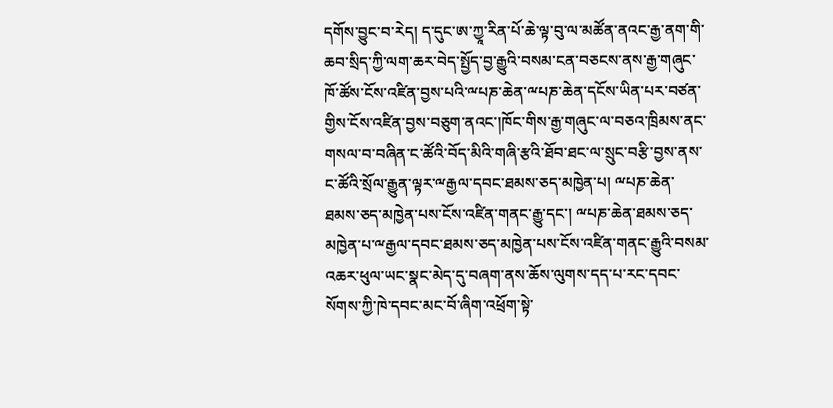དགོས་བྱུང་བ་རེད། ད་དུང་ཨ་ཀྱཱ་རིན་པོ་ཆེ་ལྟ་བུ་ལ་མཚོན་ནའང་རྒྱ་ནག་གི་ཆབ་སྲིད་ཀྱི་ལག་ཆར་བེད་སྤྱོད་བྱ་རྒྱུའི་བསམ་ངན་བཅངས་ནས་རྒྱ་གཞུང་ཁོ་ཚོས་ངོས་འཛིན་བྱས་པའི་ྋཔཎ་ཆེན་ྋཔཎ་ཆེན་དངོས་ཡིན་པར་བཙན་གྱིས་ངོས་འཛིན་བྱས་བཅུག་ནའང་།ཁོང་གིས་རྒྱ་གཞུང་ལ་བཅའ་ཁྲིམས་ནང་གསལ་བ་བཞིན་ང་ཚོའི་བོད་མིའི་གཞི་རྩའི་ཐོབ་ཐང་ལ་སྲུང་བརྩི་བྱས་ནས་ང་ཚོའི་སྲོལ་རྒྱུན་ལྟར་ྋརྒྱལ་དབང་ཐམས་ཅད་མཁྱེན་པ། ྋཔཎ་ཆེན་ཐམས་ཅད་མཁྱེན་པས་ངོས་འཛིན་གནང་རྒྱུ་དང་། ྋཔཎ་ཆེན་ཐམས་ཅད་མཁྱེན་པ་ྋརྒྱལ་དབང་ཐམས་ཅད་མཁྱེན་པས་ངོས་འཛིན་གནང་རྒྱུའི་བསམ་འཆར་ཕུལ་ཡང་སྣང་མེད་དུ་བཞག་ནས་ཆོས་ལུགས་དད་པ་རང་དབང་སོགས་ཀྱི་ཁེ་དབང་མང་བོ་ཞིག་འཕྲོག་སྟེ་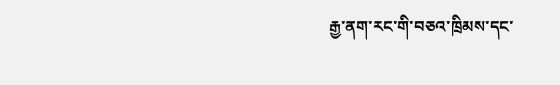རྒྱ་ནག་རང་གི་བཅའ་ཁྲིམས་དང་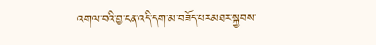འགལ་བའི་བྱ་ངན་འདི་དག་མ་བཟོད་པརམཐར་སྐྱབས་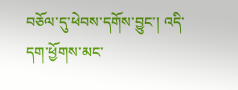བཅོལ་དུ་ཕེབས་དགོས་བྱུང་། འདི་དག་ཕྱོགས་མང་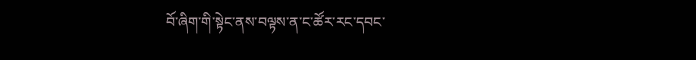བོ་ཞིག་གི་སྟེང་ནས་བལྟས་ན་ང་ཚོར་རང་དབང་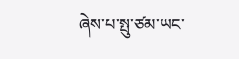ཞེས་པ་སྤུ་ཙམ་ཡང་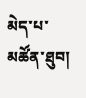མེད་པ་མཚོན་ཐུབ།